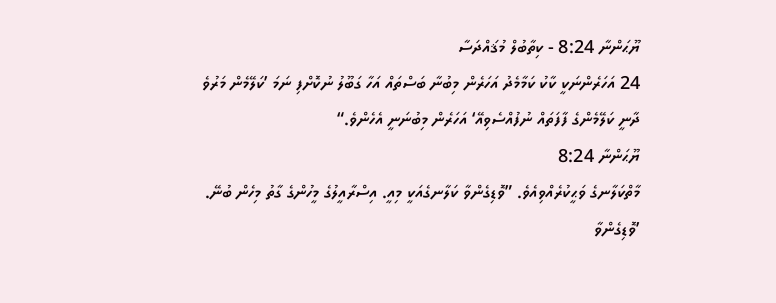ޔޫޙަންނާ 8:24 - ކިތާބުލް މުޤައްދަސާ
24 އަހަރެންނަކީ ކާކު ކަމާމެދު އަހަރެން މިބުނާ ބަސްތައް އަހާ ގަބޫލު ނުކޮށްފި ނަމަ ’ކަލޭމެން މަރުވެ ދާނީ ކަލޭމެންގެ ފާފަތައް ނުފުއްސެވިއޭ‘ އަހަރެން މިބުނަނީ އެހެންވެ.“
ޔޫޙަންނާ 8:24
މާތްކަލާނގެ ވަޙީކުރެއްވިއެވެ. ”ވޮޑިގެންވާ ކަލާނގެއަކީ މިއީ. އިސްރާއީލުގެ މީހުންގެ ގާތު މިހެން ބުނޭ. ’ވޮޑިގެންވާ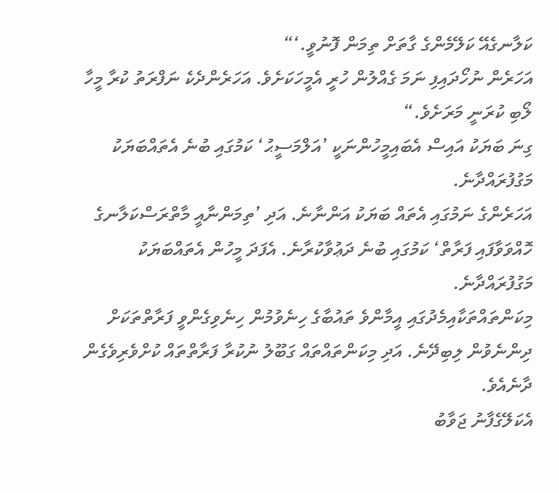ކަލާނގެއޭ ކަލޭމެންގެ ގާތަށް ތިމަން ފޮނުވީ.‘“
އަހަރެން ނުހޯދައިފި ނަމަ ގެއްލުން ހުރީ އެމީހަކަށެވެ. އަހަރެންދެކެ ނަފްރަތު ކުރާ މީހާ ލޯބި ކުރަނީ މަރަށެވެ.“
ގިނަ ބަޔަކު އައިސް އެބައިމީހުންނަކީ ’އަލްމަސީޙު‘ ކަމުގައި ބުނެ އެތައްބަޔަކު މަގުފުރައްދާނެ.
އަހަރެންގެ ނަމުގައި އެތައް ބަޔަކު އަންނާނެ. އަދި ’ތިމަންނާއީ މާތްރަސްކަލާނގެ ހޮއްވަވާފައި ފަރާތް‘ ކަމުގައި ބުނެ ދަޢުވާކުރާނެ. އެފަދަ މީހުން އެތައްބަޔަކު މަގުފުރައްދާނެ.
މިކަންތައްތަކާއިމެދުގައި އީމާންވެ ތައުބާގެ ހިނެވުމުން ހިނެވިގެންވީ ފަރާތްތަކަށް ދިންނެވުން ލިބިދޭނެ. އަދި މިކަންތައްތައް ގަބޫލު ނުކުރާ ފަރާތްތައް ކުށްވެރިވެގެން ދާނެއެވެ.
އެކަލޭގެފާނު ޖަވާބު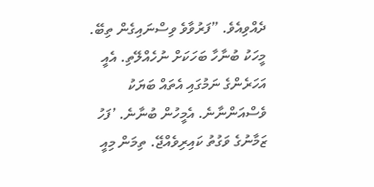ދެއްވިއެވެ. ”ފަރުވާވެ ވިސްނައިގެން ތިބޭ. މީހަކު ބުނާހާ ބަހަކަށް ނުހެއްލޭތި. އެއީ އަހަރެންގެ ނަމުގައި އެތައް ބަޔަކު ވެސްއަންނާނެ. އެމީހުން ބުނާނެ. ’ފަހު ޒަމާނުގެ ވަގުތު ކައިރިވެއްޖޭ. ތިމަން މިއީ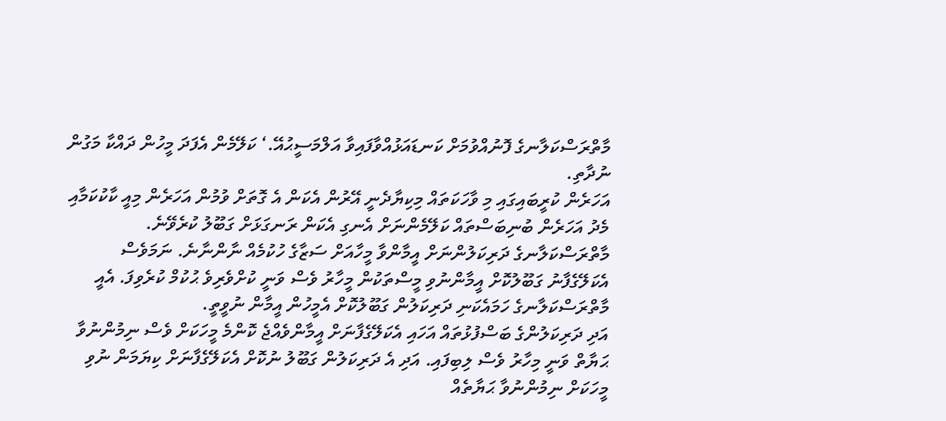މާތްރަސްކަލާނގެ ފޮނުއްވުމަށް ކަނޑައަޅުއްވާފައިވާ އަލްމަސީޙުއޭ.‘ ކަލޭމެން އެފަދަ މީހުން ދައްކާ މަގުން ނުދާތި.
އަހަރެން ކުރީބައިގައި މި ވާހަކަތައް މިކިޔާދެނީ އޭރުން އެކަން އެ ގޮތަށް ވުމުން އަހަރެން މިއީ ކާކުކަމާއި މެދު އަހަރެން ބުނިބަސްތައް ކަލޭމެންނަށް އެނގި އެކަން ރަނގަޅަށް ގަބޫލު ކުރެވޭނެ.
މާތްރަސްކަލާނގެ ދަރިކަލުންނަށް އީމާންވާ މީހާއަށް ސަޒާގެ ހުކުމެއް ނާންނާނެ. ނަމަވެސް އެކަލޭގެފާނު ގަބޫލުކޮށް އީމާންނުވި މީސްތަކުން މީހާރު ވެސް ވަނީ ކުށްވެރިވެ ޙުކުމް ކުރެވިފަ. އެއީ މާތްރަސްކަލާނގެ ހަމައެކަނި ދަރިކަލުން ގަބޫލުކޮށް އެމީހުން އީމާން ނުވީތީ.
އަދި ދަރިކަލުންގެ ބަސްފުޅުތައް އަހައި އެކަލޭގެފާނަށް އީމާންވެއްޖެ ކޮންމެ މީހަކަށް ވެސް ނިމުންނުވާ ޙަޔާތް ވަނީ މިހާރު ވެސް ލިބިފައި. އަދި އެ ދަރިކަލުން ގަބޫލު ނުކޮށް އެކަލޭގެފާނަށް ކިޔަމަން ނުވި މީހަކަށް ނިމުންނުވާ ޙަޔާތެއް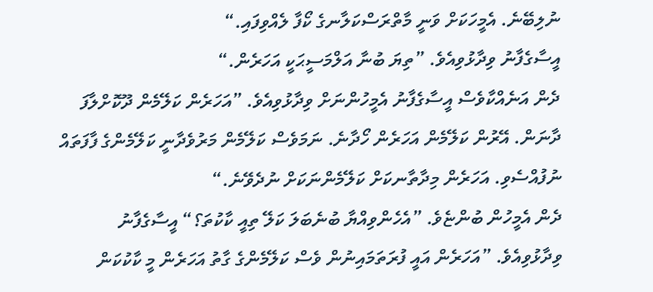ނުލިބޭނެ. އެމީހަކަށް ވަނީ މާތްރަސްކަލާނގެ ކޯފާ ލެއްވިފައި.“
އީސާގެފާނު ވިދާޅުވިއެވެ. ”ތިޔަ ބުނާ އަލްމަސީޙަކީ އަހަރެން.“
ދެން އަނެއްކާވެސް އީސާގެފާނު އެމީހުންނަށް ވިދާޅުވިއެވެ. ”އަހަރެން ކަލޭމެން ދޫކޮށްލާފަ ދާނަން. އޭރުން ކަލޭމެން އަހަރެން ހޯދާނެ. ނަމަވެސް ކަލޭމެން މަރުވެދާނީ ކަލޭމެންގެ ފާފަތައް ނުފުއްސެވި. އަހަރެން މިދާތާނކަށް ކަލޭމެންނަކަށް ނުދެވޭނެ.“
ދެން އެމީހުން ބުންޏެވެ. ”އެހެންވިއްޔާ ބުނެބަލަ ކަލޭ ތިއީ ކާކުތަ؟“ އީސާގެފާނު ވިދާޅުވިއެވެ. ”އަހަރެން އައީ ފުރަތަމައިނުން ވެސް ކަލޭމެންގެ ގާތު އަހަރެން މީ ކާކުކަން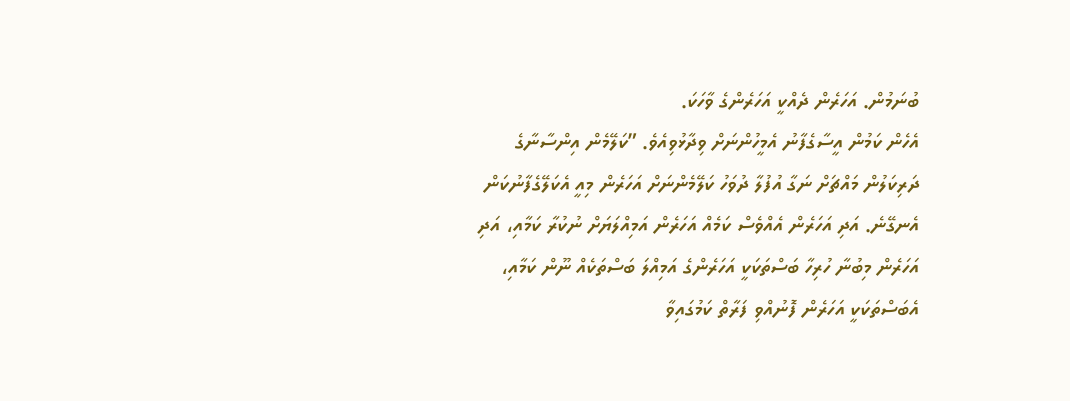ބުނަމުން. އަހަރެން ދެއްކީ އަހަރެންގެ ވާހަކަ.
އެހެން ކަމުން އީސާގެފާނު އެމީހުންނަށް ވިދާޅުވިއެވެ. ”ކަލޭމެން އިންސާނާގެ ދަރިކަލުން މައްޗަށް ނަގާ އުފުލާ ދުވަހު ކަލޭމެންނަށް އަހަރެން މިއީ އެކަލޭގެފާނުކަން އެނގޭނެ. އަދި އަހަރެން އެއްވެސް ކަމެއް އަހަރެން އަމިއްލަޔަށް ނުކުރާ ކަމާއި، އަދި އަހަރެން މިބުނާ ހުރިހާ ބަސްތަކަކީ އަހަރެންގެ އަމިއްލަ ބަސްތަކެއް ނޫން ކަމާއި، އެބަސްތަކަކީ އަހަރެން ފޮނުއްވި ފަރާތް ކަމުގައިވާ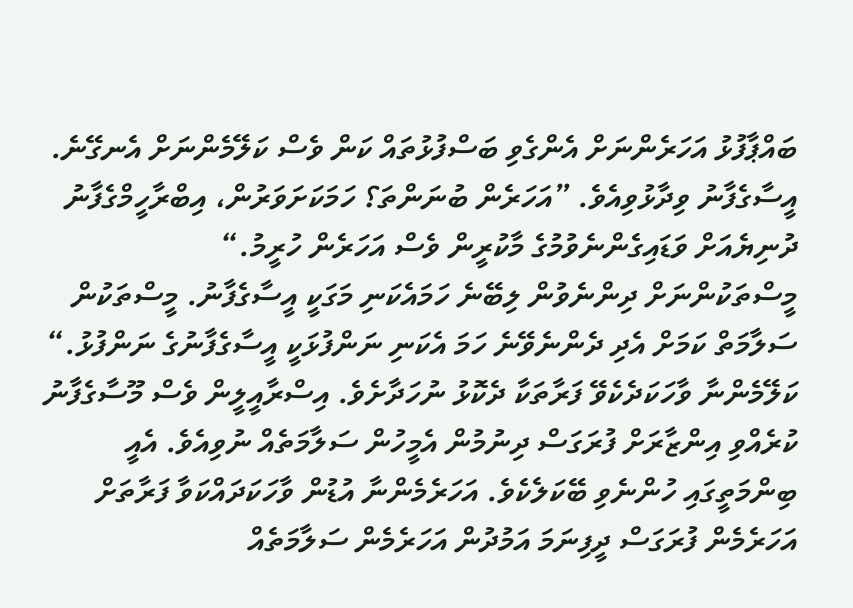ބައްޕާފުޅު އަހަރެންނަށް އެންގެވި ބަސްފުޅުތައް ކަން ވެސް ކަލޭމެންނަށް އެނގޭނެ.
އީސާގެފާނު ވިދާޅުވިއެވެ. ”އަހަރެން ބުނަންތަ؟ ހަމަކަށަވަރުން، އިބްރާހީމްގެފާނު ދުނިޔެއަށް ވަޑައިގެންނެވުމުގެ މާކުރީން ވެސް އަހަރެން ހުރީމު.“
މީސްތަކުންނަށް ދިންނެވުން ލިބޭނެ ހަމައެކަނި މަގަކީ އީސާގެފާނު. މީސްތަކުން ސަލާމަތް ކަމަށް އެދި ދެންނެވޭނެ ހަމަ އެކަނި ނަންފުޅަކީ އީސާގެފާނުގެ ނަންފުޅު.“
ކަލޭމެންނާ ވާހަކަދެކެވޭ ފަރާތަކާ ދެކޮޅު ނުހަދާށެވެ. އިސްރާއީލީން ވެސް މޫސާގެފާނު ކުރެއްވި އިންޒާރަށް ފުރަގަސް ދިނުމުން އެމީހުން ސަލާމަތެއް ނުވިއެވެ. އެއީ ބިންމަތީގައި ހުންނެވި ބޭކަލެކެވެ. އަހަރެމެންނާ އުޑުން ވާހަކަދައްކަވާ ފަރާތަށް އަހަރެމެން ފުރަގަސް ދީފިނަމަ އަމުދުން އަހަރެމެން ސަލާމަތެއް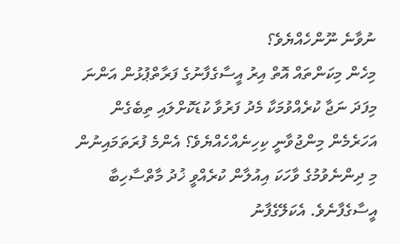ނުވާނެ ނޫންހެއްޔެވެ؟
މިހެން މިކަންތައް އޮތް އިރު އީސާގެފާނުގެ ފަރާތްޕުޅުން އަންނަ މިފަދަ ނަޖާ ކުރެއްވުމަކާ މެދު ފަރުވާ ކުޑަކޮށްލައި ތިބެގެން އަހަރެމެން މިންޖުވާނީ ކިހިނެއްހެއްޔެވެ؟ އެންމެ ފުރަތަމައިނުން މި ދިންނެވުމުގެ ވާހަކަ އިއުލާން ކުރެއްވީ ޚުދު މާތްސާހިބާ އީސާގެފާނެވެ. އެކަލޭގެފާނު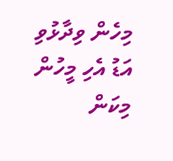މިހެން ވިދާޅުވި އަޑު އެހި މީހުން މިކަން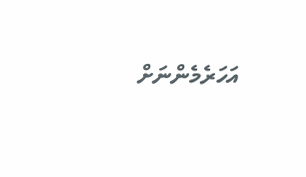އަހަރެމެންނަށް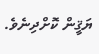ޔަޤީން ކޮށްދިނެވެ.